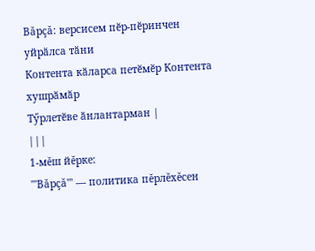Вăрçă: версисем пӗр-пӗринчен уйрӑлса тӑни
Контента кӑларса петӗмӗр Контента хушрӑмӑр
Тӳрлетӗве ӑнлантарман |
|||
1-мĕш йĕрке:
'''Вăрçă''' — политика пĕрлĕхĕсен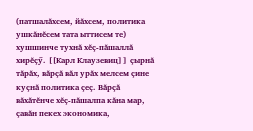(патшалăхсем, йăхсем, политика ушкăнĕсем тата ыттисем те) хушшинче тухнă хĕç-пăшаллă хирĕçӳ. [[Карл Клаузевиц]] çырнă тăрăх, вăрçă вăл урăх мелсем çине куçнă политика çеç. Вăрçă вăхăтĕнче хĕç-пăшалпа кăна мар, çавăн пекех экономика,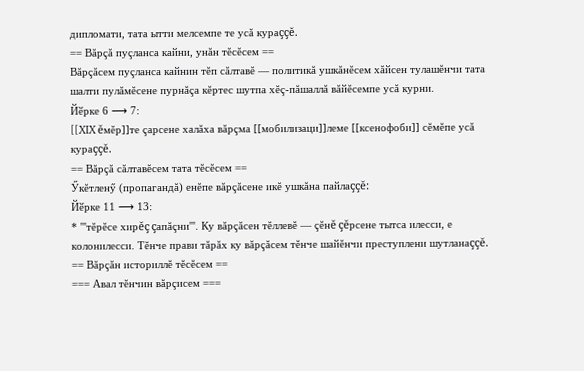дипломати, тата ытти мелсемпе те усă кураççĕ.
== Вăрçă пуçланса кайни, унăн тĕсĕсем ==
Вăрçăсем пуçланса кайнин тĕп сăлтавĕ — политикă ушкăнĕсем хăйсен тулашĕнчи тата шалти пулăмĕсене пурнăçа кĕртес шутпа хĕç-пăшаллă вăйĕсемпе усă курни.
Йӗрке 6 ⟶ 7:
[[XIX ĕмĕр]]те çарсене халăха вăрçма [[мобилизаци]]леме [[ксенофоби]] сĕмĕпе усă кураççĕ.
== Вăрçă сăлтавĕсем тата тĕсĕсем ==
Ӳкĕтленӳ (пропагандă) енĕпе вăрçăсене икĕ ушкăна пайлаççĕ:
Йӗрке 11 ⟶ 13:
* '''тĕрĕсе хирĕç çапăçни'''. Ку вăрçăсен тĕллевĕ — çĕнĕ çĕрсене тытса илесси, е колонилесси. Тĕнче прави тăрăх ку вăрçăсем тĕнче шайĕнчи преступлени шутланаççĕ.
== Вăрçăн историллĕ тĕсĕсем ==
=== Авал тĕнчин вăрçисем ===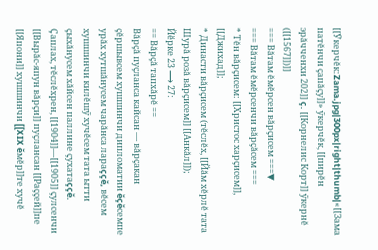[[Ӳкерчĕк:Zama.jpg|300px|right|thumb|«[[Зама патĕнчи çапăçу]]» ӳкерчĕк, [[пирĕн эрăчченхи 202]] ç. [[Корнелис Корт]] ӳкернĕ ([[1567]])]]
=== Вăтам ĕмĕрсен вăрçисем ===▼
=== Вăтам ĕмĕрсенчи вăрçăсем ===
* Тĕн вăрçисем: [[Христос харçисем]], [[Джихад]];
* Династи вăрçисем (тĕслĕх, [[Йăм хĕрлĕ тата Шурă розă вăрçисем]] [[Анкăл]]);
Йӗрке 23 ⟶ 27:
== Вăрçă тапхăрĕ ==
Вăрçă пуçланса кайсан — вăрçакан çĕршывсем хушшинчи дипломатии ĕçĕсемпе урăх хутшăнусем чарăнса лараççĕ, вĕсем хушшинчи килĕшӳ хучĕсем тата ытти çыхăнусем хăйсен паллине çухатаççĕ. Çаплах, тĕслĕхрен, [[1904]]—[[1905]] çулсенчи [[Вырăс-япун вăрçи]] пуçлансан [[Раççей]]пе [[Япони]] хушшинчи [[XIX ĕмĕр]]те хучĕ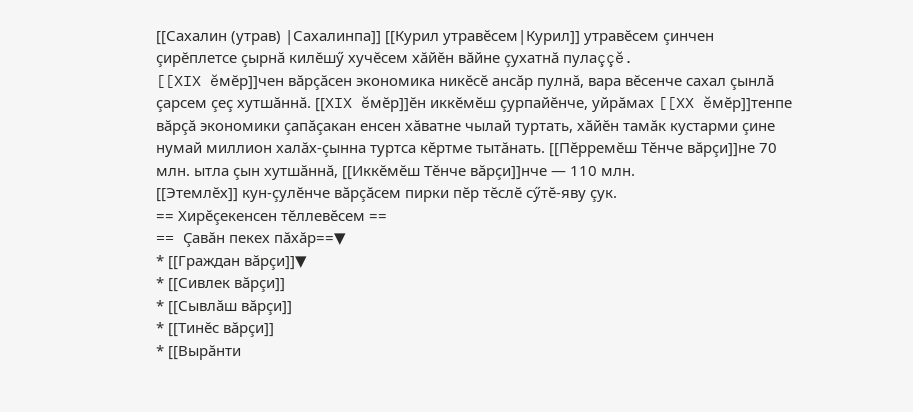[[Сахалин (утрав) |Сахалинпа]] [[Курил утравĕсем|Курил]] утравĕсем çинчен çирĕплетсе çырнă килĕшӳ хучĕсем хăйĕн вăйне çухатнă пулаççĕ.
[[XIX ĕмĕр]]чен вăрçăсен экономика никĕсĕ ансăр пулнă, вара вĕсенче сахал çынлă çарсем çеç хутшăннă. [[XIX ĕмĕр]]ĕн иккĕмĕш çурпайĕнче, уйрăмах [[XX ĕмĕр]]тенпе вăрçă экономики çапăçакан енсен хăватне чылай туртать, хăйĕн тамăк кустарми çине нумай миллион халăх-çынна туртса кĕртме тытăнать. [[Пĕрремĕш Тĕнче вăрçи]]не 70 млн. ытла çын хутшăннă, [[Иккĕмĕш Тĕнче вăрçи]]нче — 110 млн.
[[Этемлĕх]] кун-çулĕнче вăрçăсем пирки пĕр тĕслĕ сӳтĕ-яву çук.
== Хирĕçекенсен тĕллевĕсем ==
== Çавăн пекех пăхăр==▼
* [[Граждан вăрçи]]▼
* [[Сивлек вăрçи]]
* [[Сывлăш вăрçи]]
* [[Тинĕс вăрçи]]
* [[Вырăнти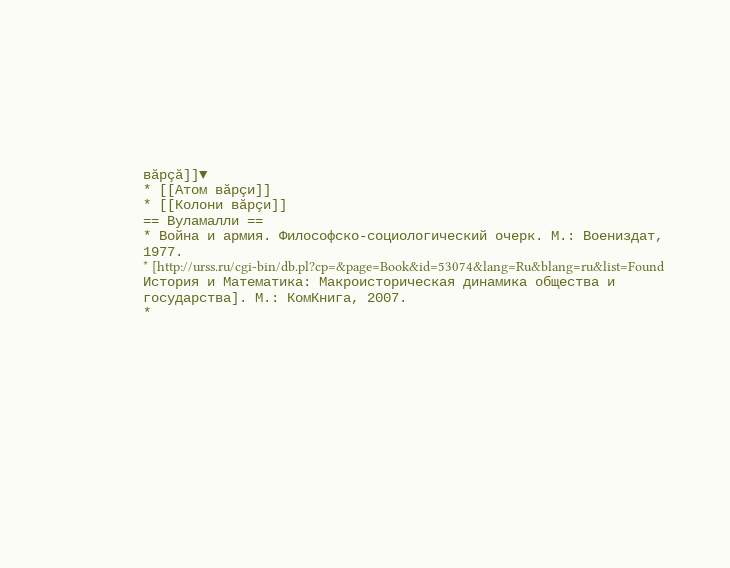вăрçă]]▼
* [[Атом вăрçи]]
* [[Колони вăрçи]]
== Вуламалли ==
* Война и армия. Философско-социологический очерк. М.: Воениздат, 1977.
* [http://urss.ru/cgi-bin/db.pl?cp=&page=Book&id=53074&lang=Ru&blang=ru&list=Found История и Математика: Макроисторическая динамика общества и государства]. М.: КомКнига, 2007.
*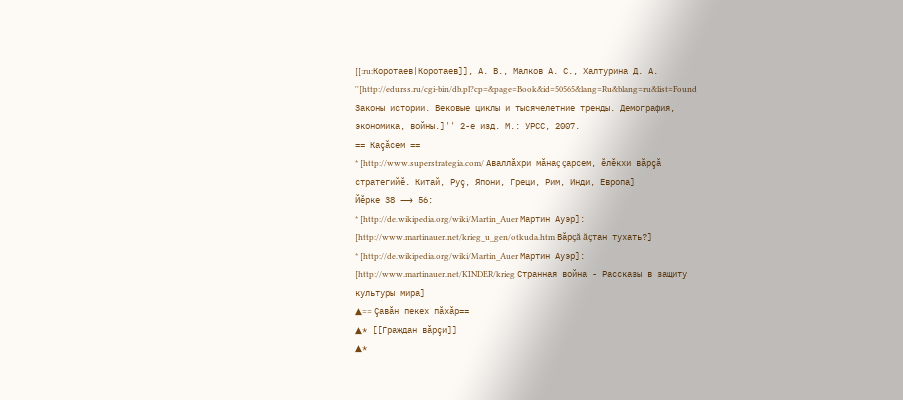[[:ru:Коротаев|Коротаев]], А. В., Малков А. С., Халтурина Д. А. ''[http://edurss.ru/cgi-bin/db.pl?cp=&page=Book&id=50565&lang=Ru&blang=ru&list=Found Законы истории. Вековые циклы и тысячелетние тренды. Демография, экономика, войны.]'' 2-е изд. М.: УРСС, 2007.
== Каçăсем ==
* [http://www.superstrategia.com/ Аваллăхри мăнаç çарсем, ĕлĕкхи вăрçă стратегийĕ. Китай, Руç, Япони, Греци, Рим, Инди, Европа]
Йӗрке 38 ⟶ 56:
* [http://de.wikipedia.org/wiki/Martin_Auer Мартин Ауэр]: [http://www.martinauer.net/krieg_u_gen/otkuda.htm Вăрçă ăçтан тухать?]
* [http://de.wikipedia.org/wiki/Martin_Auer Мартин Ауэр]: [http://www.martinauer.net/KINDER/krieg Странная война - Рассказы в защиту культуры мира]
▲== Çавăн пекех пăхăр==
▲* [[Граждан вăрçи]]
▲*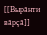[[Вырăнти вăрçă]]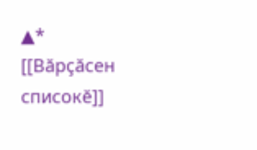▲* [[Вăрçăсен списокĕ]]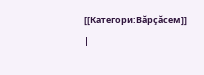[[Категори:Вăрçăсем]]
|